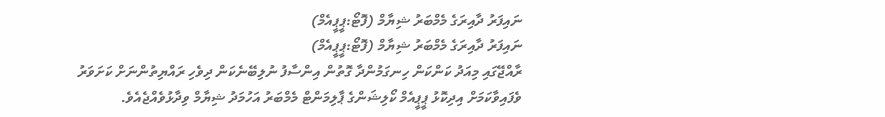ނައިފަރު ދާއިރަގެ މެމްބަރު ޝިޔާމް (ފޮޓޯ:ޕީޕީއެމް)
ނައިފަރު ދާއިރަގެ މެމްބަރު ޝިޔާމް (ފޮޓޯ:ޕީޕީއެމް)
ރާއްޖޭގައި މިއަދު ކަންކަން ހިނގަމުންދާ ގޮތުން އިންސާފު ނުލިބޭނެކަން ދިވެހި ރައްޔިތުންނަށް ކަށަވަރު ވެފައިވާކަމަށް އިދިކޮޅު ޕީޕީއެމް ކޯލިޝަންގެ ޕާލިމަންޓް މެމްބަރު އަހުމަދު ޝިޔާމް ވިދާޅުވެއްޖެއެވެ.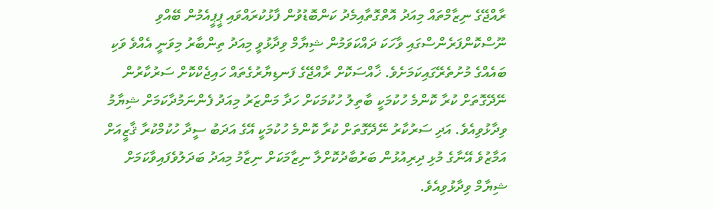ރާއްޖޭގެ ނިޒާމްތައް މިއަދު އޮތްގޮތާއިމެދު ކަންބޮޑުވުން ފާޅުކުރައްވައި ޕީޕީއެމުން ބޭއްވި ނޫސްކޮންފަރެންސްގައި ވާހަކަ ދައްކަވަމުން ޝިޔާމް ވިދާޅުވީ މިއަދު ތިންބާރު މިވަނީ އެއްވެ ވަކި ބައެއްގެ މުށުތެރޭގައިކަމަށެވެ. ޚާއްސަކޮށް ރާއްޖޭގެ ފަނޑިޔާރުގެތައް ހައިޖެކްކޮށް ސަރުކާރުން ނޭދޭގޮތަށް ކުރާ ކޮންމެ ހުކުމަކީ ބާތިލު ހުކުމަކަށް ހަދާ މަންޒަރު މިއަދު ފެންނަމުދާކަމަށް ޝިޔާމު ވިދާޅުވިއެވެ. އަދި ސަރުކާރު ނޭދޭގޮތަށް ކުރާ ކޮންމެ ހުކުމަކީ އޭގެ އަދަބު ސީދާ ހުކުމްކުރާ ޤާޒީއަށް އަމާޒުވެ އޭނާގެ މުޅި ދިރިއުޅުން ބަރުބާދުކޮށްލާ ނިޒާމަކަށް ނިޒާމު މިއަދު ބަދަލުވެފައިވާކަމަށް ޝިޔާމް ވިދާޅުވިއެވެ.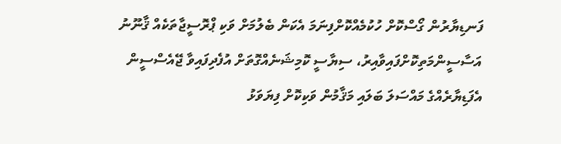ފަނޑިޔާރުން ގޯސްކޮށް ހުކުމެއްކޮށްފިނަމަ އެކަން ބެލުމަށް ވަކި ޕްރޮސީޖާތަކެއް ޤާނޫނު އަސާސީންމަތިކޮށްފައިވާއިރު، ސިޔާސީ ކޮމިޝަނެއްގޮތަށް އުފެދިފައިވާ ޖޭއެސްސީން އެފަޑިޔާރެއްގެ މައްސަލަ ބަލައި މަޤާމުން ވަކިކޮށް ފިޔަވަޅު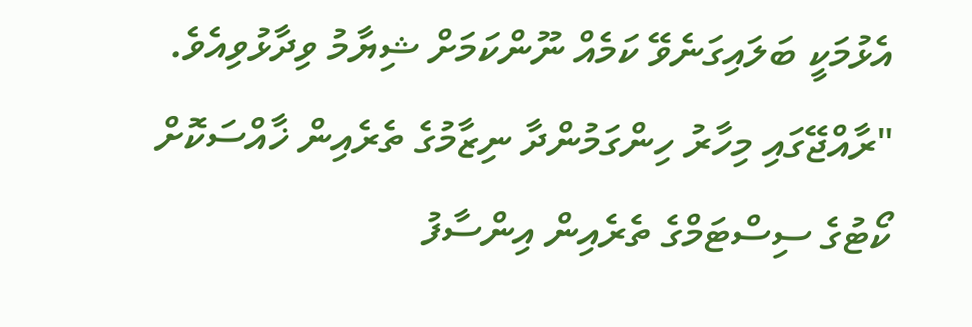އެޅުމަކީ ބަލައިގަނެވޭ ކަމެއް ނޫންކަމަށް ޝިޔާމު ވިދާޅުވިއެވެ.
"ރާއްޖޭގައި މިހާރު ހިންގަމުންދާ ނިޒާމުގެ ތެރެއިން ޚާއްސަކޮށް ކޯޓުގެ ސިސްޓަމްގެ ތެރެއިން އިންސާފު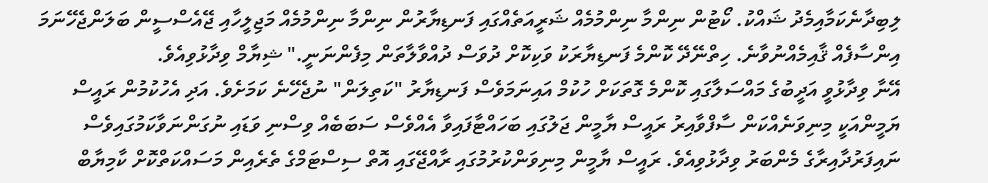ލިބިދާނެކަމާއިމެދު ޝައްކު. ކޯޓުން ނިންމާ ނިންމުމެއް ޝަރީއަތެއްގައި ފަނޑިޔާރުން ނިންމާ ނިންމުމެއް މަޖިލީހާއި ޖޭއެސްސީން ބަލަންޖެހޭނަމަ އިންސާފެއް ޤާއިމެއްނުވާނެ. ހިތްނޭދޭ ކޮންމެ ފަނޑިޔާރަކު ވަކިކޮށް ދުވަސް ދުއްވާލާތަން މިފެންނަނީ." ޝިޔާމް ވިދާޅުވިއެވެ.
އޭނާ ވިދާޅުވީ އަދީބުގެ މައްސަލާގައި ކޮންމެ ގޮތަކަށް ހުކުމް އައިނަމަވެސް ފަނޑިޔާރު "ކަތިލަން" ނުޖެހޭނެ ކަމަށެވެ. އަދި އެހުކުމުން ރައީސް ޔަމީންއަކީ މިނިވަނެއްކަން ސާފްވާއިރު ރައީސް ޔާމީން ޖަލުގައި ބަހައްޓާފައިވާ އެއްވެސް ސަބަބެއް ވިސްނި ވަޑައި ނުގަންނަވާކަމުގައިވެސް ނައިފަރުދާއިރާގެ މެންބަރު ވިދާޅުވިއެވެ. ރައީސް ޔާމީން މިނިވަންކުރުމުގައި ރާއްޖޭގައި އޮތް ސިސްޓަމްގެ ތެރެއިން މަސައްކަތްކޮށް ކާމިޔާބް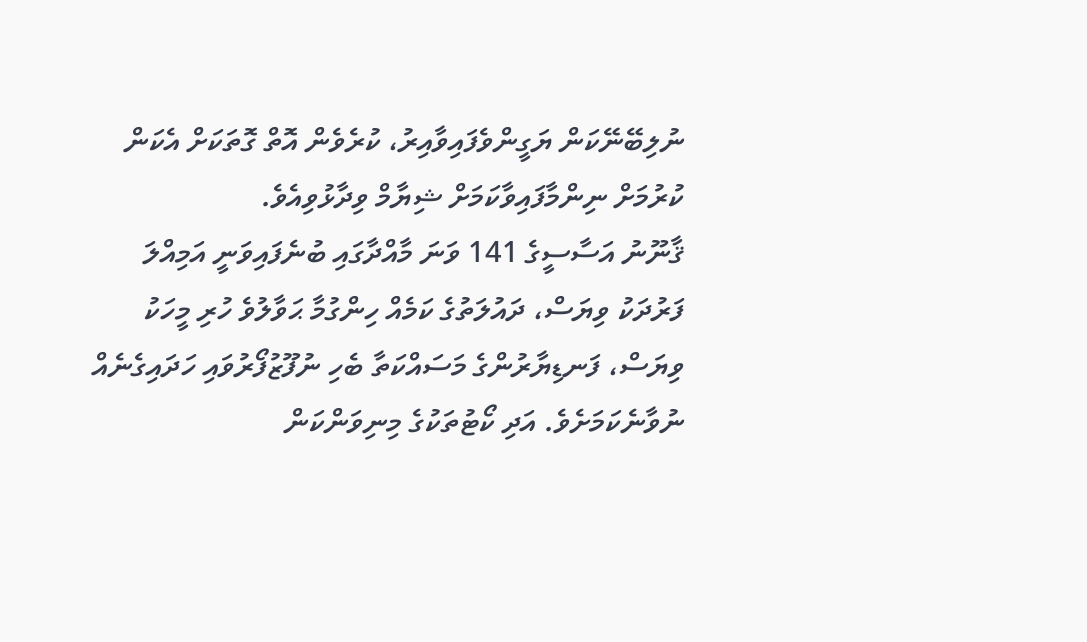ނުލިބޭނޭކަން ޔަގީންވެފައިވާއިރު، ކުރެވެން އޮތް ގޮތަކަށް އެކަން ކުރުމަށް ނިންމާފައިވާކަމަށް ޝިޔާމް ވިދާޅުވިއެވެ.
ޤާނޫނު އަސާސީގެ 141 ވަނަ މާއްދާގައި ބުނެފައިވަނީ އަމިއްލަ ފަރުދަކު ވިޔަސް، ދައުލަތުގެ ކަމެއް ހިންގުމާ ޙަވާލުވެ ހުރި މީހަކު ވިޔަސް، ފަނޑިޔާރުންގެ މަސައްކަތާ ބެހި ނުފޫޒުފޯރުވައި ހަދައިގެނެއް ނުވާނެކަމަށެވެ. އަދި ކޯޓުތަކުގެ މިނިވަންކަން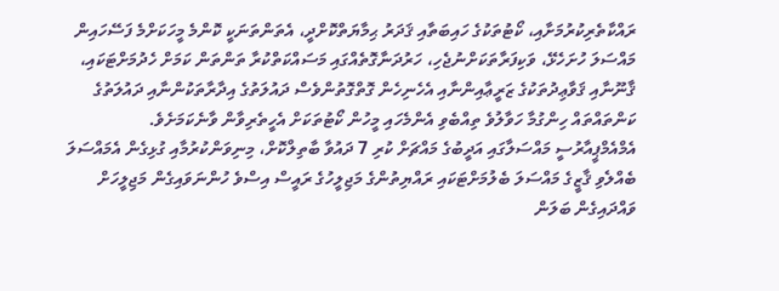ރައްކާތެރިކުރުމަށާއި، ކޯޓުތަކުގެ ހައިބަތާއި ޤަދަރު ޙިމާޔަތްކޮށްދީ، އެތަންތަނަކީ ކޮންމެ މީހަކަށްމެ ފަސޭހައިން މައްސަލަ ހުށަހެޅޭ، ވަކިފަރާތަކަށްނުޖެހި، ހަރުދަނާގޮތެއްގައި މަސައްކަތްކުރާ ތަންތަން ކަމަށް ހެދުމަށްޓަކައި، ޤާނޫނާއި ޤަވާޢިދުތަކުގެ ޒަރީޢާއިންނާއި އެހެނިހެން ގޮތްގޮތުންވެސް ދައުލަތުގެ އިދާރާތަކުންނާއި ދައުލަތުގެ ކަންތައްތައް ހިންގުމާ ހަވާލުވެ ތިއްބެވި އެންމެހައި މީހުން ކޯޓުތަކަށް އެހީތެރިވާން ވާނެކަމަށެވެ.
އެމްއެމްޕީއާރުސީ މައްސަލާގައި އަދީބުގެ މައްޗަށް ކުރި 7 ދައުވާ ބާތިލްކޮށް، މިނިވަންކުރުމާއި ގުޅިގެން އެމައްސަލަ ބެއްލެވި ޤާޒީގެ މައްސަލަ ބެލުމަށްޓަކައި ރައްޔިތުންގެ މަޖިލީހުގެ ރައީސް އިސްވެ ހުންނަވައިގެން މަޖިލީހަށް ވައްދައިގެން ބަލަން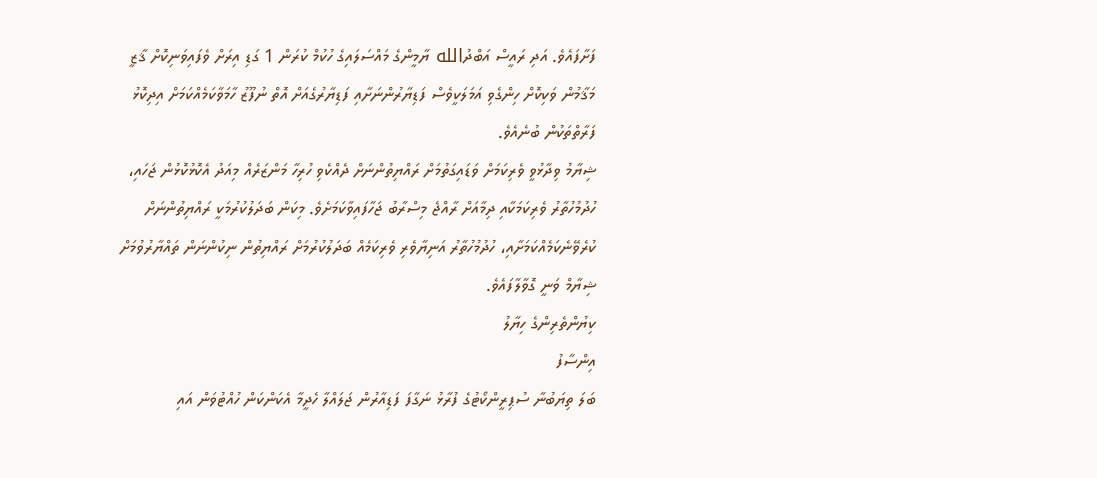ފަށާފައެވެ. އަދި ރައީސް އަބްދުالله ޔާމީންގެ މައްސަލައިގެ ހުކުމް ކުރަން 1 ގަޑި އިރަށް ވެފައިވަނިކޮށް ޤާޒީ މަޤާމުން ވަކިކޮށް ހިންގެވި އަމަލަކީވެސް ފަޑިޔާރުންނަށާއި ފަޑިޔާރުގެއަށް އޮތް ނުފޫޒު ހާމަވާކަމެއްކަމަށް އިދިކޮޅު ފަރާތްތަކުން ބުނެއެވެ.
ޝިޔާމު ވިދާޅުވީ ވެރިކަމަށް ވަޑައިގަތުމަށް ރައްޔިތުންނަށް ދެއްކެވި ހުރިހާ މަންޒަރެއް މިއަދު އެކޮޅުކޮޅުން ޖަހައި، ހުދުމުހުތާރު ވެރިކަމަކާއި ދިމާއަށް ރާއްޖެ މިސްރާބު ޖަހާފައިވާކަމަށެވެ. މިކަން ބަދަލުކުރުމަކީ ރައްޔިތުންނަށް ކުރެވޭނެކަމެއްކަމަށާއި، ހުދުމުހުތާރު އަނިޔާވެރި ވެރިކަމެއް ބަދަލުކުރުމަށް ރައްޔިތުން ނިކުންނަން ތައްޔާރުވުމަށް ޝިޔާމް ވަނީ ގޮވާލާފައެވެ.
ކިޔުންތެރިންގެ ހިޔާލު
އިންސާފު
ބަލަ ތިޔަބުނާ ސުޕިރީންކޯޓުގެ ފުރާޅު ނަގާފަ ފަޑިއާރުން ޖަލައްލާ ހެދީމާ އެކަންކަން ހުއްޓުވަން އައި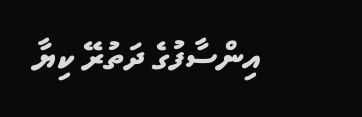އިންސާފުގެ ދަތުރޭ ކިޔާ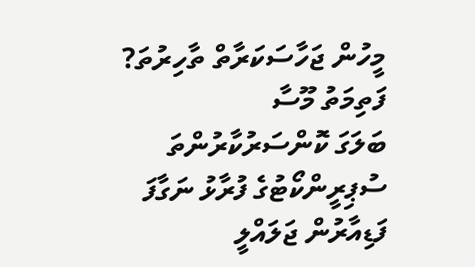މީހުން ޖަހާސަކަރާތް ތާހިރުތަ?
ފަތިމަތު މޫސާ
ބަލަގަ ކޮންސަރުކާރުންތަ ސުޕިރީންކޯޓުގެ ފުރާޅު ނަގާފަ ފަޑިއާރުން ޖަލައްލީ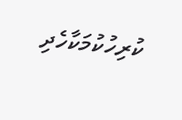ކުރިހުކުމަކާހެދި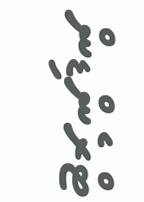ޓްރެންޑިން